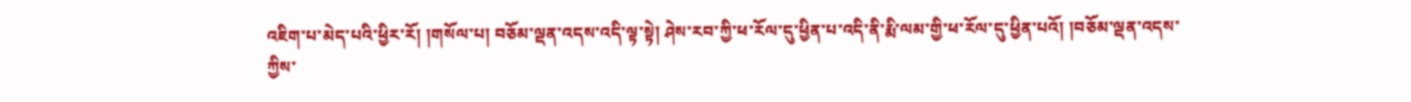འཇིག་པ་མེད་པའི་ཕྱིར་རོ། །གསོལ་པ། བཅོམ་ལྡན་འདས་འདི་ལྟ་སྟེ། ཤེས་རབ་ཀྱི་ཕ་རོལ་དུ་ཕྱིན་པ་འདི་ནི་རྨི་ལམ་གྱི་ཕ་རོལ་དུ་ཕྱིན་པའོ། །བཅོམ་ལྡན་འདས་ཀྱིས་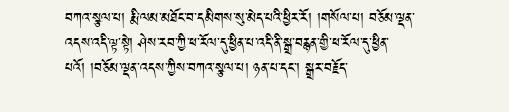བཀའ་སྩལ་པ། རྨི་ལམ་མཐོང་བ་དམིགས་སུ་མེད་པའི་ཕྱིར་རོ། །གསོལ་པ། བཅོམ་ལྡན་འདས་འདི་ལྟ་སྟེ། ཤེས་རབ་ཀྱི་ཕ་རོལ་དུ་ཕྱིན་པ་འདི་ནི་སྒྲ་བརྙན་གྱི་ཕ་རོལ་དུ་ཕྱིན་པའོ། །བཅོམ་ལྡན་འདས་ཀྱིས་བཀའ་སྩལ་པ། ཉན་པ་དང་། སྒྲར་བརྗོད་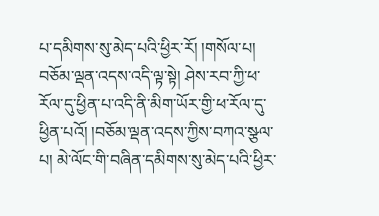པ་དམིགས་སུ་མེད་པའི་ཕྱིར་རོ། །གསོལ་པ། བཅོམ་ལྡན་འདས་འདི་ལྟ་སྟེ། ཤེས་རབ་ཀྱི་ཕ་རོལ་དུ་ཕྱིན་པ་འདི་ནི་མིག་ཡོར་གྱི་ཕ་རོལ་དུ་ཕྱིན་པའོ། །བཅོམ་ལྡན་འདས་ཀྱིས་བཀའ་སྩལ་པ། མེ་ལོང་གི་བཞིན་དམིགས་སུ་མེད་པའི་ཕྱིར་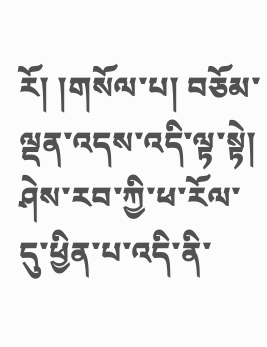རོ། །གསོལ་པ། བཅོམ་ལྡན་འདས་འདི་ལྟ་སྟེ། ཤེས་རབ་ཀྱི་ཕ་རོལ་དུ་ཕྱིན་པ་འདི་ནི་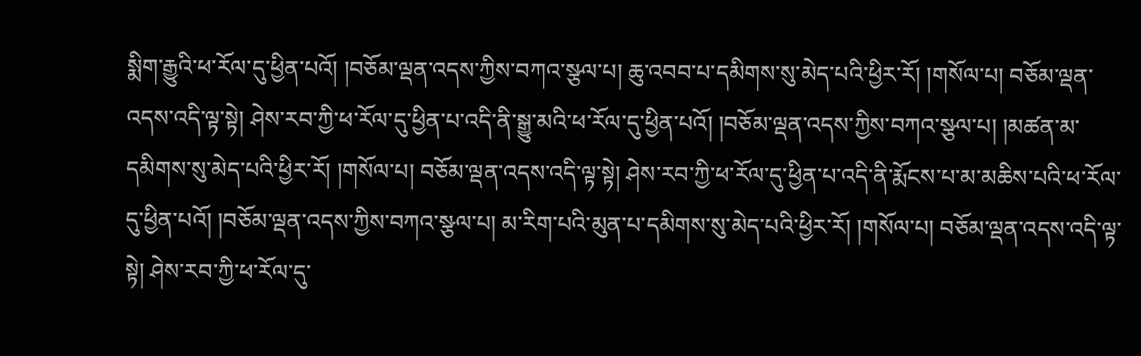སྨིག་རྒྱུའི་ཕ་རོལ་དུ་ཕྱིན་པའོ། །བཅོམ་ལྡན་འདས་ཀྱིས་བཀའ་སྩལ་པ། ཆུ་འབབ་པ་དམིགས་སུ་མེད་པའི་ཕྱིར་རོ། །གསོལ་པ། བཅོམ་ལྡན་འདས་འདི་ལྟ་སྟེ། ཤེས་རབ་ཀྱི་ཕ་རོལ་དུ་ཕྱིན་པ་འདི་ནི་སྒྱུ་མའི་ཕ་རོལ་དུ་ཕྱིན་པའོ། །བཅོམ་ལྡན་འདས་ཀྱིས་བཀའ་སྩལ་པ། །མཚན་མ་དམིགས་སུ་མེད་པའི་ཕྱིར་རོ། །གསོལ་པ། བཅོམ་ལྡན་འདས་འདི་ལྟ་སྟེ། ཤེས་རབ་ཀྱི་ཕ་རོལ་དུ་ཕྱིན་པ་འདི་ནི་རྨོངས་པ་མ་མཆིས་པའི་ཕ་རོལ་དུ་ཕྱིན་པའོ། །བཅོམ་ལྡན་འདས་ཀྱིས་བཀའ་སྩལ་པ། མ་རིག་པའི་མུན་པ་དམིགས་སུ་མེད་པའི་ཕྱིར་རོ། །གསོལ་པ། བཅོམ་ལྡན་འདས་འདི་ལྟ་སྟེ། ཤེས་རབ་ཀྱི་ཕ་རོལ་དུ་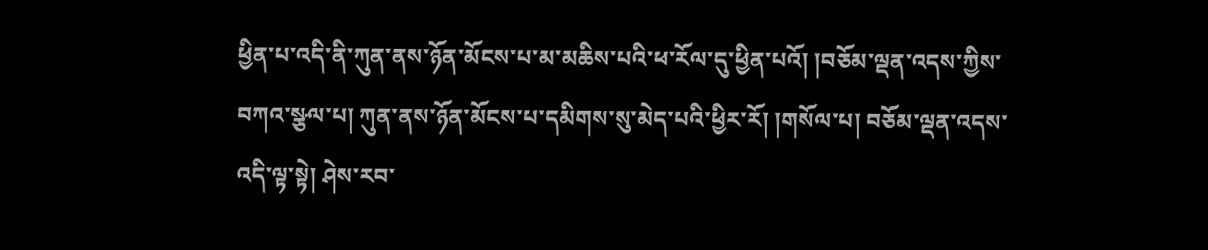ཕྱིན་པ་འདི་ནི་ཀུན་ནས་ཉོན་མོངས་པ་མ་མཆིས་པའི་ཕ་རོལ་དུ་ཕྱིན་པའོ། །བཅོམ་ལྡན་འདས་ཀྱིས་བཀའ་སྩལ་པ། ཀུན་ནས་ཉོན་མོངས་པ་དམིགས་སུ་མེད་པའི་ཕྱིར་རོ། །གསོལ་པ། བཅོམ་ལྡན་འདས་འདི་ལྟ་སྟེ། ཤེས་རབ་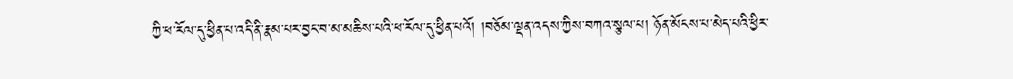ཀྱི་ཕ་རོལ་དུ་ཕྱིན་པ་འདི་ནི་རྣམ་པར་བྱང་བ་མ་མཆིས་པའི་ཕ་རོལ་དུ་ཕྱིན་པའོ། །བཅོམ་ལྡན་འདས་ཀྱིས་བཀའ་སྩལ་པ། ཉོན་མོངས་པ་མེད་པའི་ཕྱིར་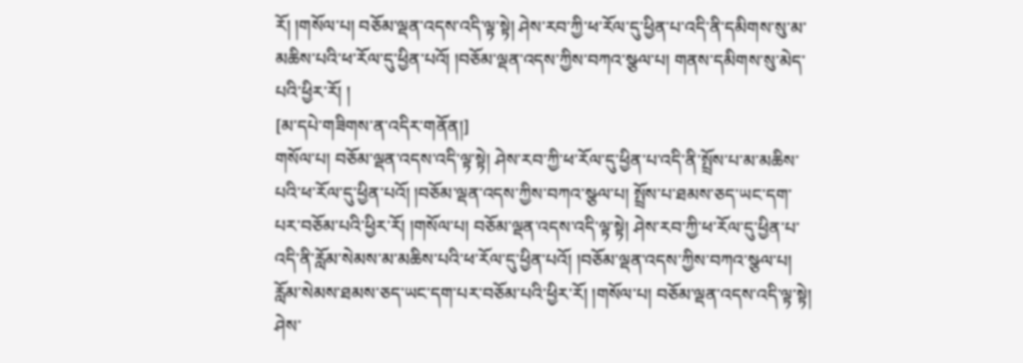རོ། །གསོལ་པ། བཅོམ་ལྡན་འདས་འདི་ལྟ་སྟེ། ཤེས་རབ་ཀྱི་ཕ་རོལ་དུ་ཕྱིན་པ་འདི་ནི་དམིགས་སུ་མ་མཆིས་པའི་ཕ་རོལ་དུ་ཕྱིན་པའོ། །བཅོམ་ལྡན་འདས་ཀྱིས་བཀའ་སྩལ་པ། གནས་དམིགས་སུ་མེད་པའི་ཕྱིར་རོ། །
[མ་དཔེ་གཟིགས་ན་འདིར་གནོན།]
གསོལ་པ། བཅོམ་ལྡན་འདས་འདི་ལྟ་སྟེ། ཤེས་རབ་ཀྱི་ཕ་རོལ་དུ་ཕྱིན་པ་འདི་ནི་སྤྲོས་པ་མ་མཆིས་པའི་ཕ་རོལ་དུ་ཕྱིན་པའོ། །བཅོམ་ལྡན་འདས་ཀྱིས་བཀའ་སྩལ་པ། སྤྲོས་པ་ཐམས་ཅད་ཡང་དག་པར་བཅོམ་པའི་ཕྱིར་རོ། །གསོལ་པ། བཅོམ་ལྡན་འདས་འདི་ལྟ་སྟེ། ཤེས་རབ་ཀྱི་ཕ་རོལ་དུ་ཕྱིན་པ་འདི་ནི་རློམ་སེམས་མ་མཆིས་པའི་ཕ་རོལ་དུ་ཕྱིན་པའོ། །བཅོམ་ལྡན་འདས་ཀྱིས་བཀའ་སྩལ་པ། རློམ་སེམས་ཐམས་ཅད་ཡང་དག་པར་བཅོམ་པའི་ཕྱིར་རོ། །གསོལ་པ། བཅོམ་ལྡན་འདས་འདི་ལྟ་སྟེ། ཤེས་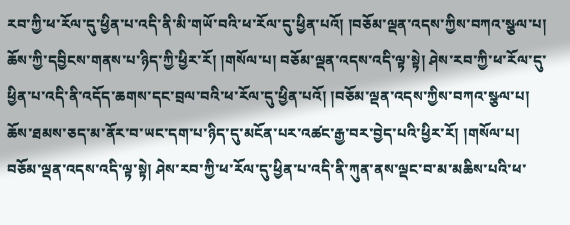རབ་ཀྱི་ཕ་རོལ་དུ་ཕྱིན་པ་འདི་ནི་མི་གཡོ་བའི་ཕ་རོལ་དུ་ཕྱིན་པའོ། །བཅོམ་ལྡན་འདས་ཀྱིས་བཀའ་སྩལ་པ། ཆོས་ཀྱི་དབྱིངས་གནས་པ་ཉིད་ཀྱི་ཕྱིར་རོ། །གསོལ་པ། བཅོམ་ལྡན་འདས་འདི་ལྟ་སྟེ། ཤེས་རབ་ཀྱི་ཕ་རོལ་དུ་ཕྱིན་པ་འདི་ནི་འདོད་ཆགས་དང་བྲལ་བའི་ཕ་རོལ་དུ་ཕྱིན་པའོ། །བཅོམ་ལྡན་འདས་ཀྱིས་བཀའ་སྩལ་པ། ཆོས་ཐམས་ཅད་མ་ནོར་བ་ཡང་དག་པ་ཉིད་དུ་མངོན་པར་འཚང་རྒྱ་བར་བྱེད་པའི་ཕྱིར་རོ། །གསོལ་པ། བཅོམ་ལྡན་འདས་འདི་ལྟ་སྟེ། ཤེས་རབ་ཀྱི་ཕ་རོལ་དུ་ཕྱིན་པ་འདི་ནི་ཀུན་ནས་ལྡང་བ་མ་མཆིས་པའི་ཕ་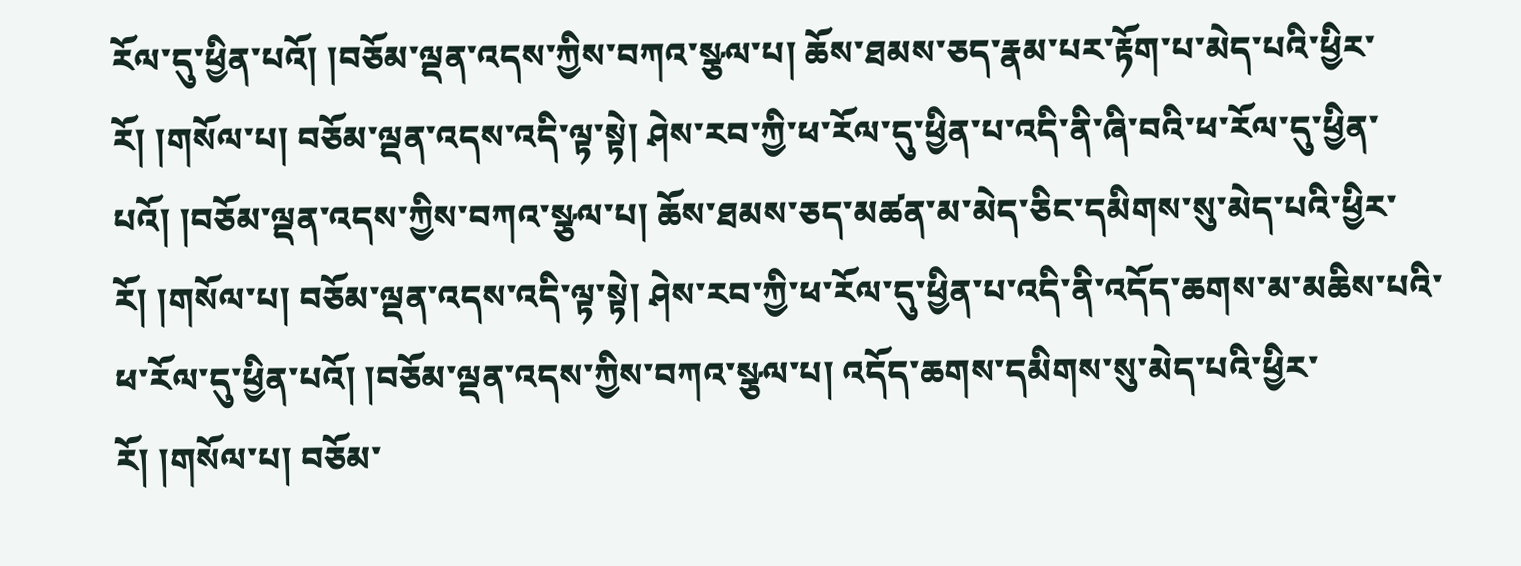རོལ་དུ་ཕྱིན་པའོ། །བཅོམ་ལྡན་འདས་ཀྱིས་བཀའ་སྩལ་པ། ཆོས་ཐམས་ཅད་རྣམ་པར་རྟོག་པ་མེད་པའི་ཕྱིར་རོ། །གསོལ་པ། བཅོམ་ལྡན་འདས་འདི་ལྟ་སྟེ། ཤེས་རབ་ཀྱི་ཕ་རོལ་དུ་ཕྱིན་པ་འདི་ནི་ཞི་བའི་ཕ་རོལ་དུ་ཕྱིན་པའོ། །བཅོམ་ལྡན་འདས་ཀྱིས་བཀའ་སྩལ་པ། ཆོས་ཐམས་ཅད་མཚན་མ་མེད་ཅིང་དམིགས་སུ་མེད་པའི་ཕྱིར་རོ། །གསོལ་པ། བཅོམ་ལྡན་འདས་འདི་ལྟ་སྟེ། ཤེས་རབ་ཀྱི་ཕ་རོལ་དུ་ཕྱིན་པ་འདི་ནི་འདོད་ཆགས་མ་མཆིས་པའི་ཕ་རོལ་དུ་ཕྱིན་པའོ། །བཅོམ་ལྡན་འདས་ཀྱིས་བཀའ་སྩལ་པ། འདོད་ཆགས་དམིགས་སུ་མེད་པའི་ཕྱིར་རོ། །གསོལ་པ། བཅོམ་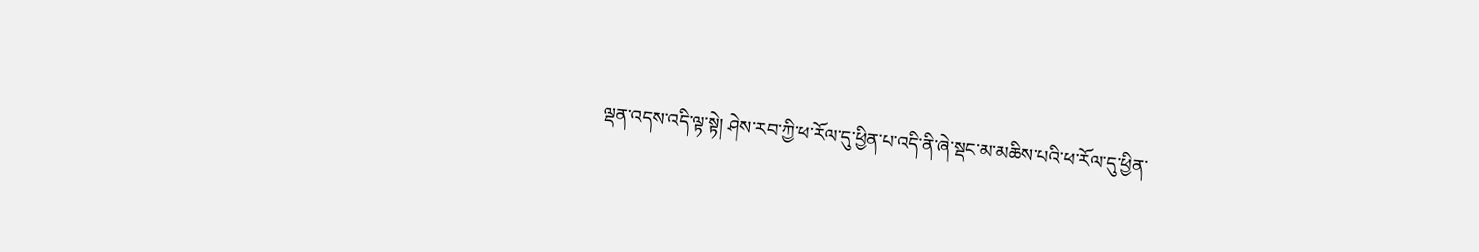ལྡན་འདས་འདི་ལྟ་སྟེ། ཤེས་རབ་ཀྱི་ཕ་རོལ་དུ་ཕྱིན་པ་འདི་ནི་ཞེ་སྡང་མ་མཆིས་པའི་ཕ་རོལ་དུ་ཕྱིན་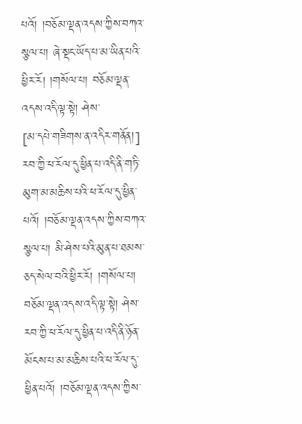པའོ། །བཅོམ་ལྡན་འདས་ཀྱིས་བཀའ་སྩལ་པ། ཞེ་སྡང་ཡོད་པ་མ་ཡིན་པའི་ཕྱིར་རོ། །གསོལ་པ། བཅོམ་ལྡན་འདས་འདི་ལྟ་སྟེ། ཤེས་
[མ་དཔེ་གཟིགས་ན་འདིར་གནོན།]
རབ་ཀྱི་ཕ་རོལ་དུ་ཕྱིན་པ་འདི་ནི་གཏི་མུག་མ་མཆིས་པའི་ཕ་རོལ་དུ་ཕྱིན་པའོ། །བཅོམ་ལྡན་འདས་ཀྱིས་བཀའ་སྩལ་པ། མི་ཤེས་པའི་མུན་པ་ཐམས་ཅད་སེལ་བའི་ཕྱིར་རོ། །གསོལ་པ། བཅོམ་ལྡན་འདས་འདི་ལྟ་སྟེ། ཤེས་རབ་ཀྱི་ཕ་རོལ་དུ་ཕྱིན་པ་འདི་ནི་ཉོན་མོངས་པ་མ་མཆིས་པའི་ཕ་རོལ་དུ་ཕྱིན་པའོ། །བཅོམ་ལྡན་འདས་ཀྱིས་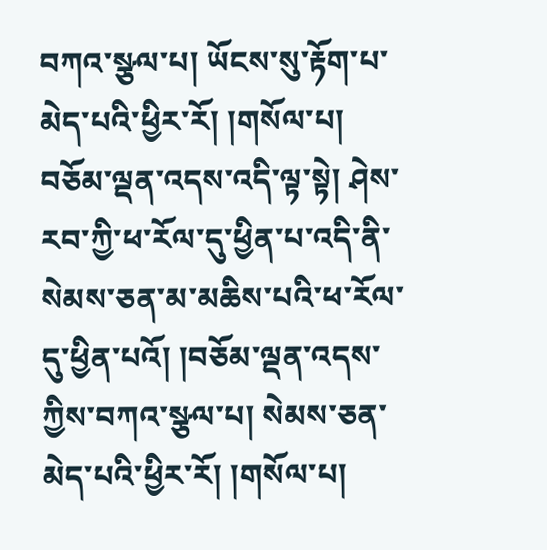བཀའ་སྩལ་པ། ཡོངས་སུ་རྟོག་པ་མེད་པའི་ཕྱིར་རོ། །གསོལ་པ། བཅོམ་ལྡན་འདས་འདི་ལྟ་སྟེ། ཤེས་རབ་ཀྱི་ཕ་རོལ་དུ་ཕྱིན་པ་འདི་ནི་སེམས་ཅན་མ་མཆིས་པའི་ཕ་རོལ་དུ་ཕྱིན་པའོ། །བཅོམ་ལྡན་འདས་ཀྱིས་བཀའ་སྩལ་པ། སེམས་ཅན་མེད་པའི་ཕྱིར་རོ། །གསོལ་པ།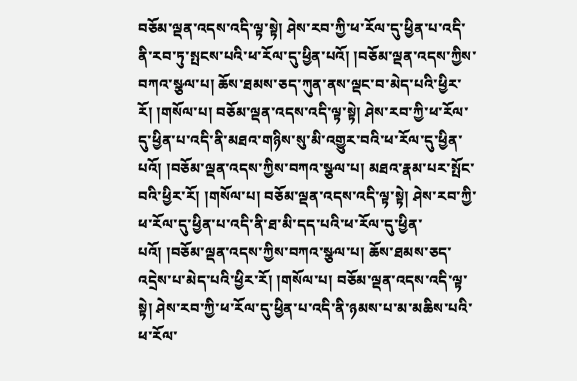བཅོམ་ལྡན་འདས་འདི་ལྟ་སྟེ། ཤེས་རབ་ཀྱི་ཕ་རོལ་དུ་ཕྱིན་པ་འདི་ནི་རབ་ཏུ་སྤངས་པའི་ཕ་རོལ་དུ་ཕྱིན་པའོ། །བཅོམ་ལྡན་འདས་ཀྱིས་བཀའ་སྩལ་པ། ཆོས་ཐམས་ཅད་ཀུན་ནས་ལྡང་བ་མེད་པའི་ཕྱིར་རོ། །གསོལ་པ། བཅོམ་ལྡན་འདས་འདི་ལྟ་སྟེ། ཤེས་རབ་ཀྱི་ཕ་རོལ་དུ་ཕྱིན་པ་འདི་ནི་མཐའ་གཉིས་སུ་མི་འགྱུར་བའི་ཕ་རོལ་དུ་ཕྱིན་པའོ། །བཅོམ་ལྡན་འདས་ཀྱིས་བཀའ་སྩལ་པ། མཐའ་རྣམ་པར་སྤོང་བའི་ཕྱིར་རོ། །གསོལ་པ། བཅོམ་ལྡན་འདས་འདི་ལྟ་སྟེ། ཤེས་རབ་ཀྱི་ཕ་རོལ་དུ་ཕྱིན་པ་འདི་ནི་ཐ་མི་དད་པའི་ཕ་རོལ་དུ་ཕྱིན་པའོ། །བཅོམ་ལྡན་འདས་ཀྱིས་བཀའ་སྩལ་པ། ཆོས་ཐམས་ཅད་འདྲེས་པ་མེད་པའི་ཕྱིར་རོ། །གསོལ་པ། བཅོམ་ལྡན་འདས་འདི་ལྟ་སྟེ། ཤེས་རབ་ཀྱི་ཕ་རོལ་དུ་ཕྱིན་པ་འདི་ནི་ཉམས་པ་མ་མཆིས་པའི་ཕ་རོལ་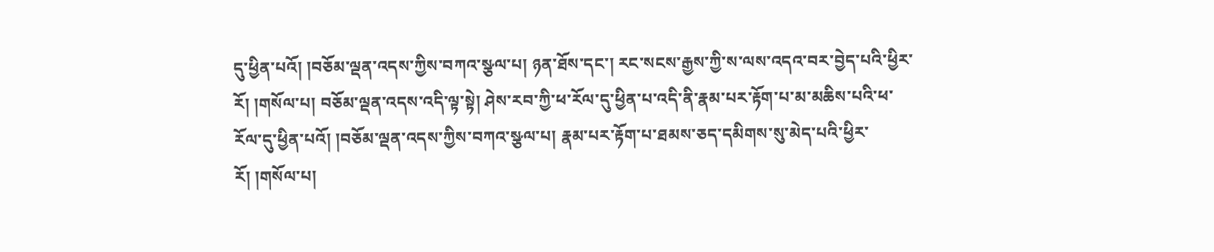དུ་ཕྱིན་པའོ། །བཅོམ་ལྡན་འདས་ཀྱིས་བཀའ་སྩལ་པ། ཉན་ཐོས་དང་། རང་སངས་རྒྱས་ཀྱི་ས་ལས་འདའ་བར་བྱེད་པའི་ཕྱིར་རོ། །གསོལ་པ། བཅོམ་ལྡན་འདས་འདི་ལྟ་སྟེ། ཤེས་རབ་ཀྱི་ཕ་རོལ་དུ་ཕྱིན་པ་འདི་ནི་རྣམ་པར་རྟོག་པ་མ་མཆིས་པའི་ཕ་རོལ་དུ་ཕྱིན་པའོ། །བཅོམ་ལྡན་འདས་ཀྱིས་བཀའ་སྩལ་པ། རྣམ་པར་རྟོག་པ་ཐམས་ཅད་དམིགས་སུ་མེད་པའི་ཕྱིར་རོ། །གསོལ་པ།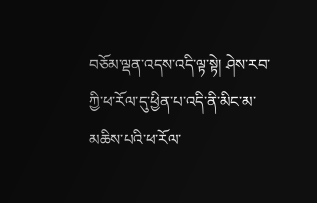བཅོམ་ལྡན་འདས་འདི་ལྟ་སྟེ། ཤེས་རབ་ཀྱི་ཕ་རོལ་དུ་ཕྱིན་པ་འདི་ནི་མིང་མ་མཆིས་པའི་ཕ་རོལ་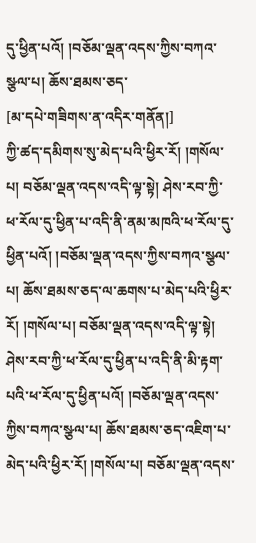དུ་ཕྱིན་པའོ། །བཅོམ་ལྡན་འདས་ཀྱིས་བཀའ་སྩལ་པ། ཆོས་ཐམས་ཅད་
[མ་དཔེ་གཟིགས་ན་འདིར་གནོན།]
ཀྱི་ཚད་དམིགས་སུ་མེད་པའི་ཕྱིར་རོ། །གསོལ་པ། བཅོམ་ལྡན་འདས་འདི་ལྟ་སྟེ། ཤེས་རབ་ཀྱི་ཕ་རོལ་དུ་ཕྱིན་པ་འདི་ནི་ནམ་མཁའི་ཕ་རོལ་དུ་ཕྱིན་པའོ། །བཅོམ་ལྡན་འདས་ཀྱིས་བཀའ་སྩལ་པ། ཆོས་ཐམས་ཅད་ལ་ཆགས་པ་མེད་པའི་ཕྱིར་རོ། །གསོལ་པ། བཅོམ་ལྡན་འདས་འདི་ལྟ་སྟེ། ཤེས་རབ་ཀྱི་ཕ་རོལ་དུ་ཕྱིན་པ་འདི་ནི་མི་རྟག་པའི་ཕ་རོལ་དུ་ཕྱིན་པའོ། །བཅོམ་ལྡན་འདས་ཀྱིས་བཀའ་སྩལ་པ། ཆོས་ཐམས་ཅད་འཇིག་པ་མེད་པའི་ཕྱིར་རོ། །གསོལ་པ། བཅོམ་ལྡན་འདས་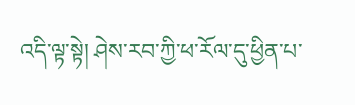འདི་ལྟ་སྟེ། ཤེས་རབ་ཀྱི་ཕ་རོལ་དུ་ཕྱིན་པ་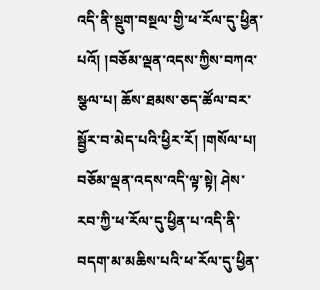འདི་ནི་སྡུག་བསྔལ་གྱི་ཕ་རོལ་དུ་ཕྱིན་པའོ། །བཅོམ་ལྡན་འདས་ཀྱིས་བཀའ་སྩལ་པ། ཆོས་ཐམས་ཅད་ཚོལ་བར་སྦྱོར་བ་མེད་པའི་ཕྱིར་རོ། །གསོལ་པ། བཅོམ་ལྡན་འདས་འདི་ལྟ་སྟེ། ཤེས་རབ་ཀྱི་ཕ་རོལ་དུ་ཕྱིན་པ་འདི་ནི་བདག་མ་མཆིས་པའི་ཕ་རོལ་དུ་ཕྱིན་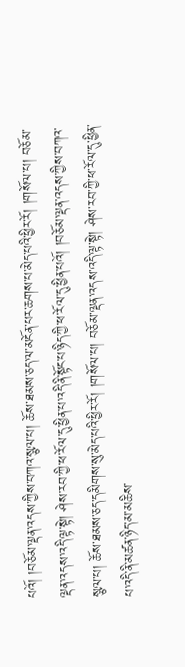པའོ། །བཅོམ་ལྡན་འདས་ཀྱིས་བཀའ་སྩལ་པ། ཆོས་ཐམས་ཅད་ལ་མངོན་པར་ཆགས་པ་མེད་པའི་ཕྱིར་རོ། །གསོལ་པ། བཅོམ་ལྡན་འདས་འདི་ལྟ་སྟེ། ཤེས་རབ་ཀྱི་ཕ་རོལ་དུ་ཕྱིན་པ་འདི་ནི་སྟོང་པ་ཉིད་ཀྱི་ཕ་རོལ་དུ་ཕྱིན་པའོ། །བཅོམ་ལྡན་འདས་ཀྱིས་བཀའ་སྩལ་པ། ཆོས་ཐམས་ཅད་དམིགས་སུ་མེད་པའི་ཕྱིར་རོ། །གསོལ་པ། བཅོམ་ལྡན་འདས་འདི་ལྟ་སྟེ། ཤེས་རབ་ཀྱི་ཕ་རོལ་དུ་ཕྱིན་པ་འདི་ནི་མཚན་ཉིད་མ་མཆིས་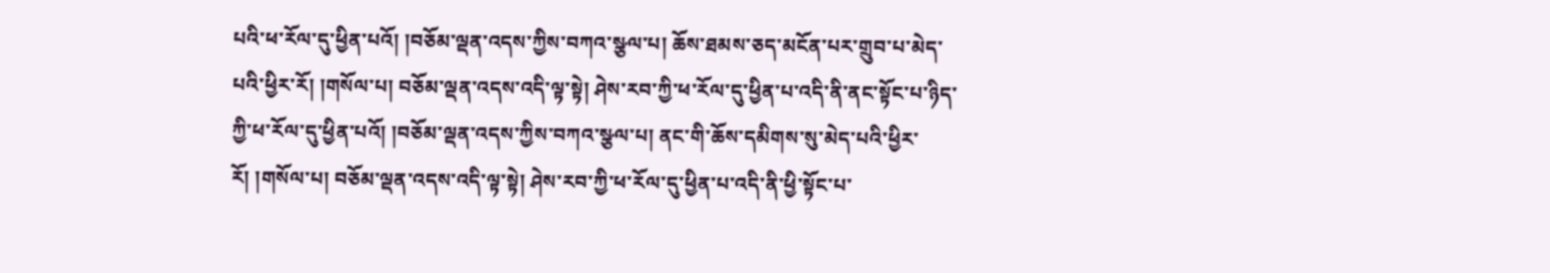པའི་ཕ་རོལ་དུ་ཕྱིན་པའོ། །བཅོམ་ལྡན་འདས་ཀྱིས་བཀའ་སྩལ་པ། ཆོས་ཐམས་ཅད་མངོན་པར་གྲུབ་པ་མེད་པའི་ཕྱིར་རོ། །གསོལ་པ། བཅོམ་ལྡན་འདས་འདི་ལྟ་སྟེ། ཤེས་རབ་ཀྱི་ཕ་རོལ་དུ་ཕྱིན་པ་འདི་ནི་ནང་སྟོང་པ་ཉིད་ཀྱི་ཕ་རོལ་དུ་ཕྱིན་པའོ། །བཅོམ་ལྡན་འདས་ཀྱིས་བཀའ་སྩལ་པ། ནང་གི་ཆོས་དམིགས་སུ་མེད་པའི་ཕྱིར་རོ། །གསོལ་པ། བཅོམ་ལྡན་འདས་འདི་ལྟ་སྟེ། ཤེས་རབ་ཀྱི་ཕ་རོལ་དུ་ཕྱིན་པ་འདི་ནི་ཕྱི་སྟོང་པ་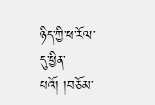ཉིད་ཀྱི་ཕ་རོལ་དུ་ཕྱིན་པའོ། །བཅོམ་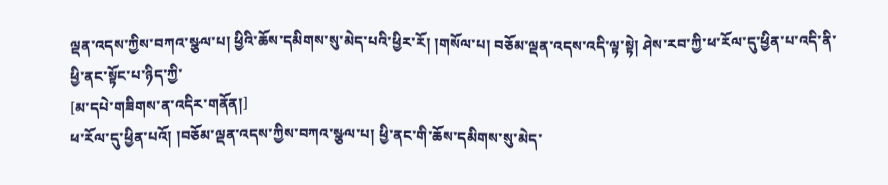ལྡན་འདས་ཀྱིས་བཀའ་སྩལ་པ། ཕྱིའི་ཆོས་དམིགས་སུ་མེད་པའི་ཕྱིར་རོ། །གསོལ་པ། བཅོམ་ལྡན་འདས་འདི་ལྟ་སྟེ། ཤེས་རབ་ཀྱི་ཕ་རོལ་དུ་ཕྱིན་པ་འདི་ནི་ཕྱི་ནང་སྟོང་པ་ཉིད་ཀྱི་
[མ་དཔེ་གཟིགས་ན་འདིར་གནོན།]
ཕ་རོལ་དུ་ཕྱིན་པའོ། །བཅོམ་ལྡན་འདས་ཀྱིས་བཀའ་སྩལ་པ། ཕྱི་ནང་གི་ཆོས་དམིགས་སུ་མེད་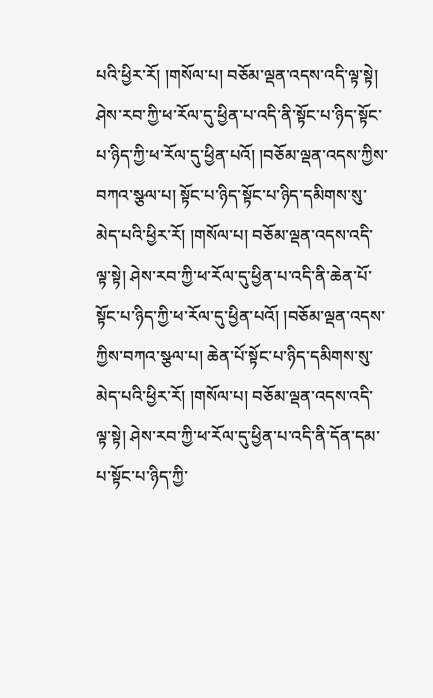པའི་ཕྱིར་རོ། །གསོལ་པ། བཅོམ་ལྡན་འདས་འདི་ལྟ་སྟེ། ཤེས་རབ་ཀྱི་ཕ་རོལ་དུ་ཕྱིན་པ་འདི་ནི་སྟོང་པ་ཉིད་སྟོང་པ་ཉིད་ཀྱི་ཕ་རོལ་དུ་ཕྱིན་པའོ། །བཅོམ་ལྡན་འདས་ཀྱིས་བཀའ་སྩལ་པ། སྟོང་པ་ཉིད་སྟོང་པ་ཉིད་དམིགས་སུ་མེད་པའི་ཕྱིར་རོ། །གསོལ་པ། བཅོམ་ལྡན་འདས་འདི་ལྟ་སྟེ། ཤེས་རབ་ཀྱི་ཕ་རོལ་དུ་ཕྱིན་པ་འདི་ནི་ཆེན་པོ་སྟོང་པ་ཉིད་ཀྱི་ཕ་རོལ་དུ་ཕྱིན་པའོ། །བཅོམ་ལྡན་འདས་ཀྱིས་བཀའ་སྩལ་པ། ཆེན་པོ་སྟོང་པ་ཉིད་དམིགས་སུ་མེད་པའི་ཕྱིར་རོ། །གསོལ་པ། བཅོམ་ལྡན་འདས་འདི་ལྟ་སྟེ། ཤེས་རབ་ཀྱི་ཕ་རོལ་དུ་ཕྱིན་པ་འདི་ནི་དོན་དམ་པ་སྟོང་པ་ཉིད་ཀྱི་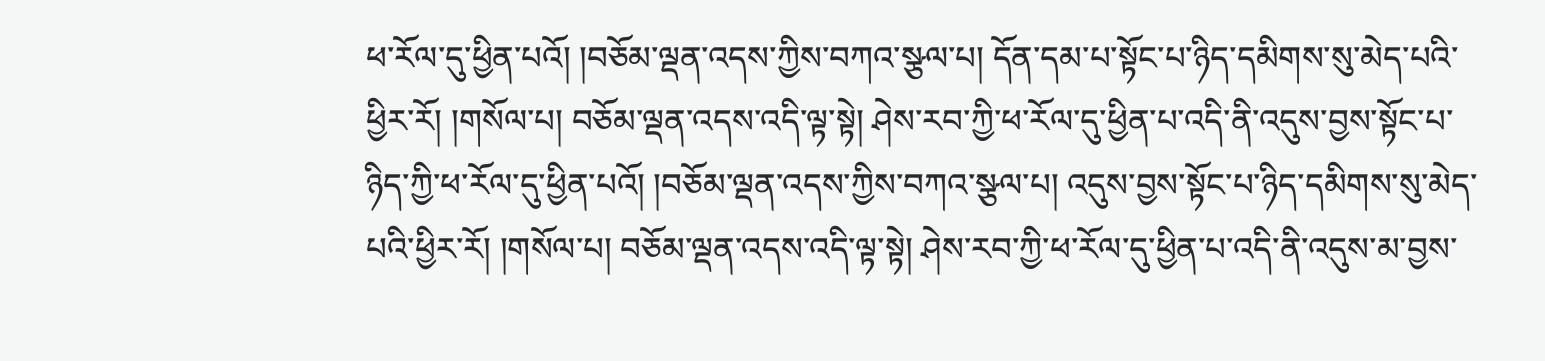ཕ་རོལ་དུ་ཕྱིན་པའོ། །བཅོམ་ལྡན་འདས་ཀྱིས་བཀའ་སྩལ་པ། དོན་དམ་པ་སྟོང་པ་ཉིད་དམིགས་སུ་མེད་པའི་ཕྱིར་རོ། །གསོལ་པ། བཅོམ་ལྡན་འདས་འདི་ལྟ་སྟེ། ཤེས་རབ་ཀྱི་ཕ་རོལ་དུ་ཕྱིན་པ་འདི་ནི་འདུས་བྱས་སྟོང་པ་ཉིད་ཀྱི་ཕ་རོལ་དུ་ཕྱིན་པའོ། །བཅོམ་ལྡན་འདས་ཀྱིས་བཀའ་སྩལ་པ། འདུས་བྱས་སྟོང་པ་ཉིད་དམིགས་སུ་མེད་པའི་ཕྱིར་རོ། །གསོལ་པ། བཅོམ་ལྡན་འདས་འདི་ལྟ་སྟེ། ཤེས་རབ་ཀྱི་ཕ་རོལ་དུ་ཕྱིན་པ་འདི་ནི་འདུས་མ་བྱས་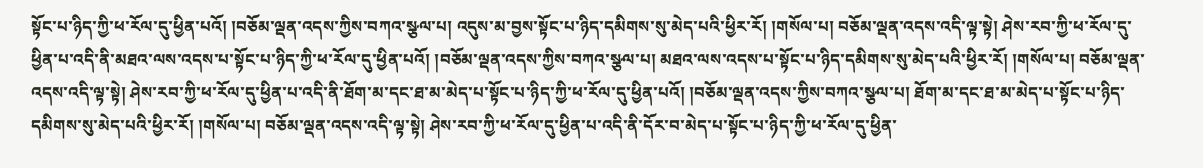སྟོང་པ་ཉིད་ཀྱི་ཕ་རོལ་དུ་ཕྱིན་པའོ། །བཅོམ་ལྡན་འདས་ཀྱིས་བཀའ་སྩལ་པ། འདུས་མ་བྱས་སྟོང་པ་ཉིད་དམིགས་སུ་མེད་པའི་ཕྱིར་རོ། །གསོལ་པ། བཅོམ་ལྡན་འདས་འདི་ལྟ་སྟེ། ཤེས་རབ་ཀྱི་ཕ་རོལ་དུ་ཕྱིན་པ་འདི་ནི་མཐའ་ལས་འདས་པ་སྟོང་པ་ཉིད་ཀྱི་ཕ་རོལ་དུ་ཕྱིན་པའོ། །བཅོམ་ལྡན་འདས་ཀྱིས་བཀའ་སྩལ་པ། མཐའ་ལས་འདས་པ་སྟོང་པ་ཉིད་དམིགས་སུ་མེད་པའི་ཕྱིར་རོ། །གསོལ་པ། བཅོམ་ལྡན་འདས་འདི་ལྟ་སྟེ། ཤེས་རབ་ཀྱི་ཕ་རོལ་དུ་ཕྱིན་པ་འདི་ནི་ཐོག་མ་དང་ཐ་མ་མེད་པ་སྟོང་པ་ཉིད་ཀྱི་ཕ་རོལ་དུ་ཕྱིན་པའོ། །བཅོམ་ལྡན་འདས་ཀྱིས་བཀའ་སྩལ་པ། ཐོག་མ་དང་ཐ་མ་མེད་པ་སྟོང་པ་ཉིད་དམིགས་སུ་མེད་པའི་ཕྱིར་རོ། །གསོལ་པ། བཅོམ་ལྡན་འདས་འདི་ལྟ་སྟེ། ཤེས་རབ་ཀྱི་ཕ་རོལ་དུ་ཕྱིན་པ་འདི་ནི་དོར་བ་མེད་པ་སྟོང་པ་ཉིད་ཀྱི་ཕ་རོལ་དུ་ཕྱིན་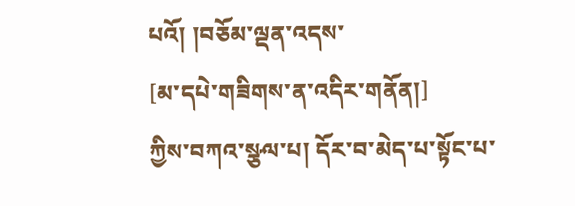པའོ། །བཅོམ་ལྡན་འདས་
[མ་དཔེ་གཟིགས་ན་འདིར་གནོན།]
ཀྱིས་བཀའ་སྩལ་པ། དོར་བ་མེད་པ་སྟོང་པ་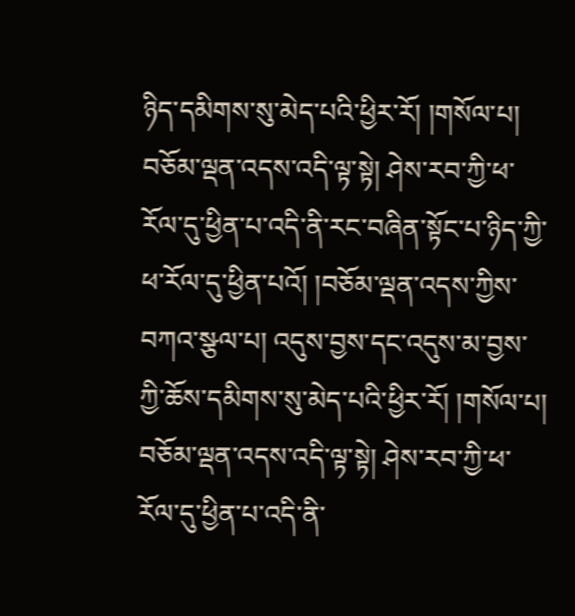ཉིད་དམིགས་སུ་མེད་པའི་ཕྱིར་རོ། །གསོལ་པ། བཅོམ་ལྡན་འདས་འདི་ལྟ་སྟེ། ཤེས་རབ་ཀྱི་ཕ་རོལ་དུ་ཕྱིན་པ་འདི་ནི་རང་བཞིན་སྟོང་པ་ཉིད་ཀྱི་ཕ་རོལ་དུ་ཕྱིན་པའོ། །བཅོམ་ལྡན་འདས་ཀྱིས་བཀའ་སྩལ་པ། འདུས་བྱས་དང་འདུས་མ་བྱས་ཀྱི་ཆོས་དམིགས་སུ་མེད་པའི་ཕྱིར་རོ། །གསོལ་པ། བཅོམ་ལྡན་འདས་འདི་ལྟ་སྟེ། ཤེས་རབ་ཀྱི་ཕ་རོལ་དུ་ཕྱིན་པ་འདི་ནི་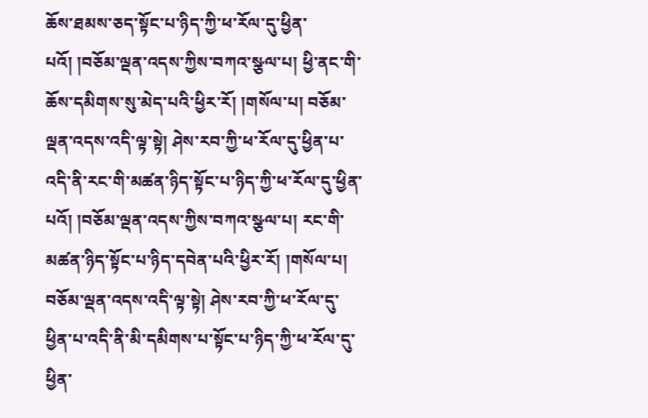ཆོས་ཐམས་ཅད་སྟོང་པ་ཉིད་ཀྱི་ཕ་རོལ་དུ་ཕྱིན་པའོ། །བཅོམ་ལྡན་འདས་ཀྱིས་བཀའ་སྩལ་པ། ཕྱི་ནང་གི་ཆོས་དམིགས་སུ་མེད་པའི་ཕྱིར་རོ། །གསོལ་པ། བཅོམ་ལྡན་འདས་འདི་ལྟ་སྟེ། ཤེས་རབ་ཀྱི་ཕ་རོལ་དུ་ཕྱིན་པ་འདི་ནི་རང་གི་མཚན་ཉིད་སྟོང་པ་ཉིད་ཀྱི་ཕ་རོལ་དུ་ཕྱིན་པའོ། །བཅོམ་ལྡན་འདས་ཀྱིས་བཀའ་སྩལ་པ། རང་གི་མཚན་ཉིད་སྟོང་པ་ཉིད་དབེན་པའི་ཕྱིར་རོ། །གསོལ་པ། བཅོམ་ལྡན་འདས་འདི་ལྟ་སྟེ། ཤེས་རབ་ཀྱི་ཕ་རོལ་དུ་ཕྱིན་པ་འདི་ནི་མི་དམིགས་པ་སྟོང་པ་ཉིད་ཀྱི་ཕ་རོལ་དུ་ཕྱིན་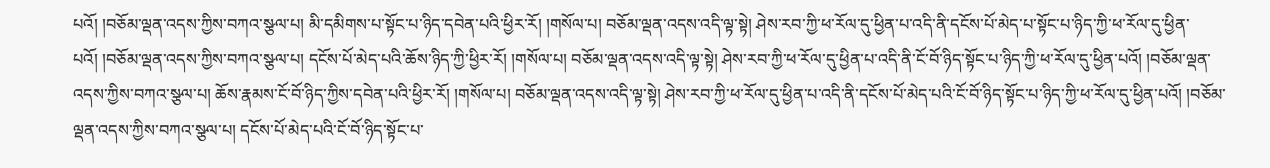པའོ། །བཅོམ་ལྡན་འདས་ཀྱིས་བཀའ་སྩལ་པ། མི་དམིགས་པ་སྟོང་པ་ཉིད་དབེན་པའི་ཕྱིར་རོ། །གསོལ་པ། བཅོམ་ལྡན་འདས་འདི་ལྟ་སྟེ། ཤེས་རབ་ཀྱི་ཕ་རོལ་དུ་ཕྱིན་པ་འདི་ནི་དངོས་པོ་མེད་པ་སྟོང་པ་ཉིད་ཀྱི་ཕ་རོལ་དུ་ཕྱིན་པའོ། །བཅོམ་ལྡན་འདས་ཀྱིས་བཀའ་སྩལ་པ། དངོས་པོ་མེད་པའི་ཆོས་ཉིད་ཀྱི་ཕྱིར་རོ། །གསོལ་པ། བཅོམ་ལྡན་འདས་འདི་ལྟ་སྟེ། ཤེས་རབ་ཀྱི་ཕ་རོལ་དུ་ཕྱིན་པ་འདི་ནི་ངོ་བོ་ཉིད་སྟོང་པ་ཉིད་ཀྱི་ཕ་རོལ་དུ་ཕྱིན་པའོ། །བཅོམ་ལྡན་འདས་ཀྱིས་བཀའ་སྩལ་པ། ཆོས་རྣམས་ངོ་བོ་ཉིད་ཀྱིས་དབེན་པའི་ཕྱིར་རོ། །གསོལ་པ། བཅོམ་ལྡན་འདས་འདི་ལྟ་སྟེ། ཤེས་རབ་ཀྱི་ཕ་རོལ་དུ་ཕྱིན་པ་འདི་ནི་དངོས་པོ་མེད་པའི་ངོ་བོ་ཉིད་སྟོང་པ་ཉིད་ཀྱི་ཕ་རོལ་དུ་ཕྱིན་པའོ། །བཅོམ་ལྡན་འདས་ཀྱིས་བཀའ་སྩལ་པ། དངོས་པོ་མེད་པའི་ངོ་བོ་ཉིད་སྟོང་པ་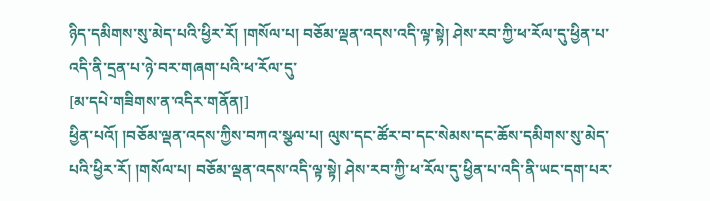ཉིད་དམིགས་སུ་མེད་པའི་ཕྱིར་རོ། །གསོལ་པ། བཅོམ་ལྡན་འདས་འདི་ལྟ་སྟེ། ཤེས་རབ་ཀྱི་ཕ་རོལ་དུ་ཕྱིན་པ་འདི་ནི་དྲན་པ་ཉེ་བར་གཞག་པའི་ཕ་རོལ་དུ་
[མ་དཔེ་གཟིགས་ན་འདིར་གནོན།]
ཕྱིན་པའོ། །བཅོམ་ལྡན་འདས་ཀྱིས་བཀའ་སྩལ་པ། ལུས་དང་ཚོར་བ་དང་སེམས་དང་ཆོས་དམིགས་སུ་མེད་པའི་ཕྱིར་རོ། །གསོལ་པ། བཅོམ་ལྡན་འདས་འདི་ལྟ་སྟེ། ཤེས་རབ་ཀྱི་ཕ་རོལ་དུ་ཕྱིན་པ་འདི་ནི་ཡང་དག་པར་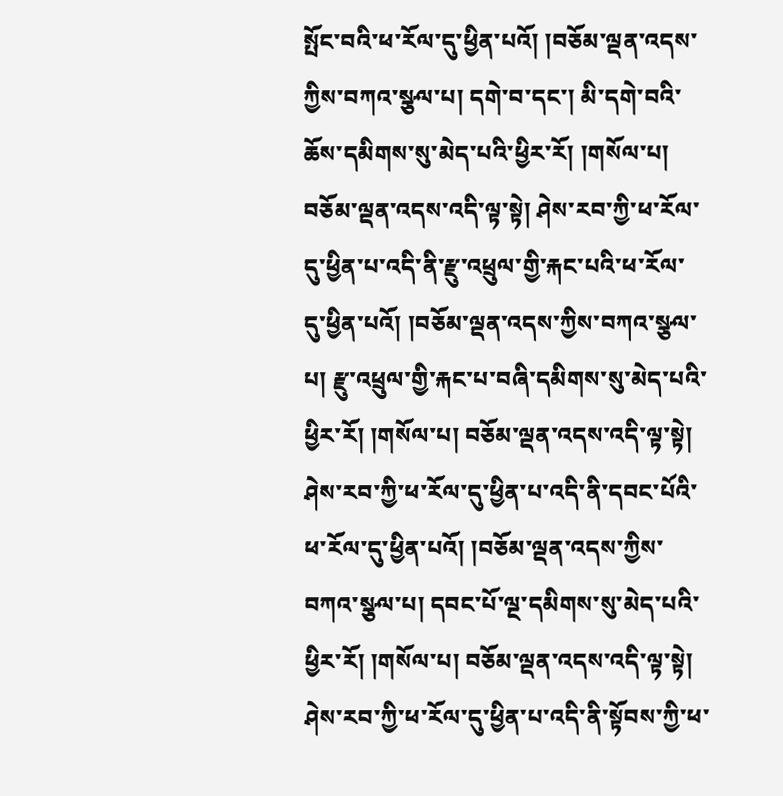སྤོང་བའི་ཕ་རོལ་དུ་ཕྱིན་པའོ། །བཅོམ་ལྡན་འདས་ཀྱིས་བཀའ་སྩལ་པ། དགེ་བ་དང་། མི་དགེ་བའི་ཆོས་དམིགས་སུ་མེད་པའི་ཕྱིར་རོ། །གསོལ་པ། བཅོམ་ལྡན་འདས་འདི་ལྟ་སྟེ། ཤེས་རབ་ཀྱི་ཕ་རོལ་དུ་ཕྱིན་པ་འདི་ནི་རྫུ་འཕྲུལ་གྱི་རྐང་པའི་ཕ་རོལ་དུ་ཕྱིན་པའོ། །བཅོམ་ལྡན་འདས་ཀྱིས་བཀའ་སྩལ་པ། རྫུ་འཕྲུལ་གྱི་རྐང་པ་བཞི་དམིགས་སུ་མེད་པའི་ཕྱིར་རོ། །གསོལ་པ། བཅོམ་ལྡན་འདས་འདི་ལྟ་སྟེ། ཤེས་རབ་ཀྱི་ཕ་རོལ་དུ་ཕྱིན་པ་འདི་ནི་དབང་པོའི་ཕ་རོལ་དུ་ཕྱིན་པའོ། །བཅོམ་ལྡན་འདས་ཀྱིས་བཀའ་སྩལ་པ། དབང་པོ་ལྔ་དམིགས་སུ་མེད་པའི་ཕྱིར་རོ། །གསོལ་པ། བཅོམ་ལྡན་འདས་འདི་ལྟ་སྟེ། ཤེས་རབ་ཀྱི་ཕ་རོལ་དུ་ཕྱིན་པ་འདི་ནི་སྟོབས་ཀྱི་ཕ་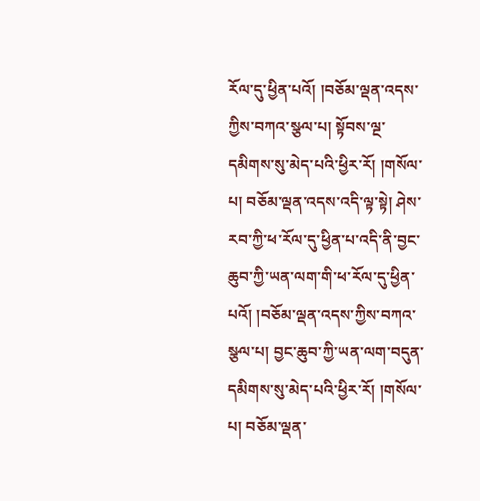རོལ་དུ་ཕྱིན་པའོ། །བཅོམ་ལྡན་འདས་ཀྱིས་བཀའ་སྩལ་པ། སྟོབས་ལྔ་དམིགས་སུ་མེད་པའི་ཕྱིར་རོ། །གསོལ་པ། བཅོམ་ལྡན་འདས་འདི་ལྟ་སྟེ། ཤེས་རབ་ཀྱི་ཕ་རོལ་དུ་ཕྱིན་པ་འདི་ནི་བྱང་ཆུབ་ཀྱི་ཡན་ལག་གི་ཕ་རོལ་དུ་ཕྱིན་པའོ། །བཅོམ་ལྡན་འདས་ཀྱིས་བཀའ་སྩལ་པ། བྱང་ཆུབ་ཀྱི་ཡན་ལག་བདུན་དམིགས་སུ་མེད་པའི་ཕྱིར་རོ། །གསོལ་པ། བཅོམ་ལྡན་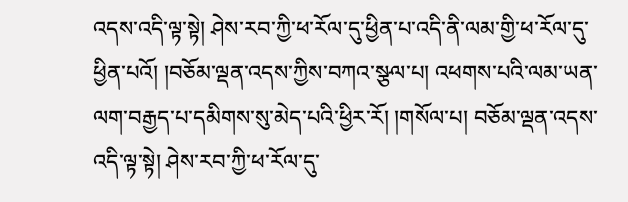འདས་འདི་ལྟ་སྟེ། ཤེས་རབ་ཀྱི་ཕ་རོལ་དུ་ཕྱིན་པ་འདི་ནི་ལམ་གྱི་ཕ་རོལ་དུ་ཕྱིན་པའོ། །བཅོམ་ལྡན་འདས་ཀྱིས་བཀའ་སྩལ་པ། འཕགས་པའི་ལམ་ཡན་ལག་བརྒྱད་པ་དམིགས་སུ་མེད་པའི་ཕྱིར་རོ། །གསོལ་པ། བཅོམ་ལྡན་འདས་འདི་ལྟ་སྟེ། ཤེས་རབ་ཀྱི་ཕ་རོལ་དུ་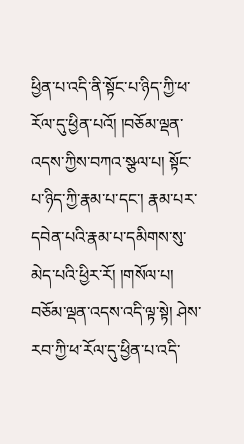ཕྱིན་པ་འདི་ནི་སྟོང་པ་ཉིད་ཀྱི་ཕ་རོལ་དུ་ཕྱིན་པའོ། །བཅོམ་ལྡན་འདས་ཀྱིས་བཀའ་སྩལ་པ། སྟོང་པ་ཉིད་ཀྱི་རྣམ་པ་དང་། རྣམ་པར་དབེན་པའི་རྣམ་པ་དམིགས་སུ་མེད་པའི་ཕྱིར་རོ། །གསོལ་པ། བཅོམ་ལྡན་འདས་འདི་ལྟ་སྟེ། ཤེས་རབ་ཀྱི་ཕ་རོལ་དུ་ཕྱིན་པ་འདི་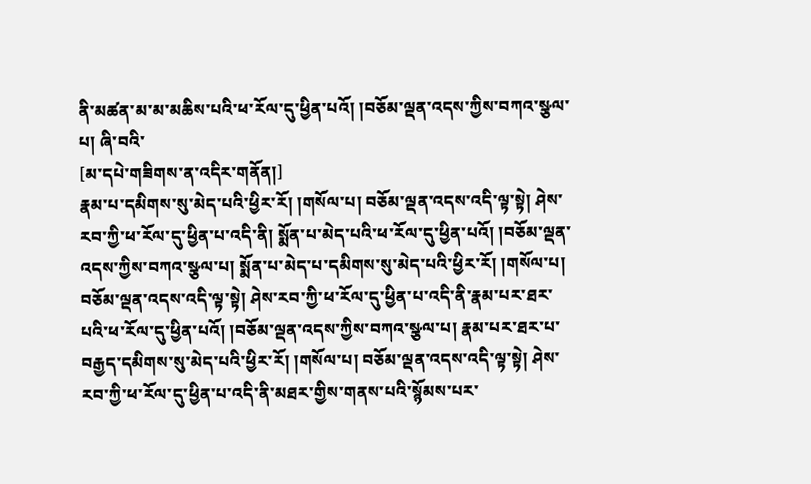ནི་མཚན་མ་མ་མཆིས་པའི་ཕ་རོལ་དུ་ཕྱིན་པའོ། །བཅོམ་ལྡན་འདས་ཀྱིས་བཀའ་སྩལ་པ། ཞི་བའི་
[མ་དཔེ་གཟིགས་ན་འདིར་གནོན།]
རྣམ་པ་དམིགས་སུ་མེད་པའི་ཕྱིར་རོ། །གསོལ་པ། བཅོམ་ལྡན་འདས་འདི་ལྟ་སྟེ། ཤེས་རབ་ཀྱི་ཕ་རོལ་དུ་ཕྱིན་པ་འདི་ནི། སྨོན་པ་མེད་པའི་ཕ་རོལ་དུ་ཕྱིན་པའོ། །བཅོམ་ལྡན་འདས་ཀྱིས་བཀའ་སྩལ་པ། སྨོན་པ་མེད་པ་དམིགས་སུ་མེད་པའི་ཕྱིར་རོ། །གསོལ་པ། བཅོམ་ལྡན་འདས་འདི་ལྟ་སྟེ། ཤེས་རབ་ཀྱི་ཕ་རོལ་དུ་ཕྱིན་པ་འདི་ནི་རྣམ་པར་ཐར་པའི་ཕ་རོལ་དུ་ཕྱིན་པའོ། །བཅོམ་ལྡན་འདས་ཀྱིས་བཀའ་སྩལ་པ། རྣམ་པར་ཐར་པ་བརྒྱད་དམིགས་སུ་མེད་པའི་ཕྱིར་རོ། །གསོལ་པ། བཅོམ་ལྡན་འདས་འདི་ལྟ་སྟེ། ཤེས་རབ་ཀྱི་ཕ་རོལ་དུ་ཕྱིན་པ་འདི་ནི་མཐར་གྱིས་གནས་པའི་སྙོམས་པར་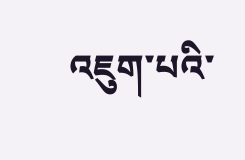འཇུག་པའི་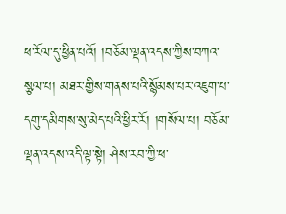ཕ་རོལ་དུ་ཕྱིན་པའོ། །བཅོམ་ལྡན་འདས་ཀྱིས་བཀའ་སྩལ་པ། མཐར་གྱིས་གནས་པའི་སྙོམས་པར་འཇུག་པ་དགུ་དམིགས་སུ་མེད་པའི་ཕྱིར་རོ། །གསོལ་པ། བཅོམ་ལྡན་འདས་འདི་ལྟ་སྟེ། ཤེས་རབ་ཀྱི་ཕ་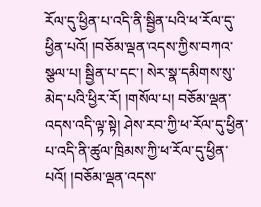རོལ་དུ་ཕྱིན་པ་འདི་ནི་སྦྱིན་པའི་ཕ་རོལ་དུ་ཕྱིན་པའོ། །བཅོམ་ལྡན་འདས་ཀྱིས་བཀའ་སྩལ་པ། སྦྱིན་པ་དང་། སེར་སྣ་དམིགས་སུ་མེད་པའི་ཕྱིར་རོ། །གསོལ་པ། བཅོམ་ལྡན་འདས་འདི་ལྟ་སྟེ། ཤེས་རབ་ཀྱི་ཕ་རོལ་དུ་ཕྱིན་པ་འདི་ནི་ཚུལ་ཁྲིམས་ཀྱི་ཕ་རོལ་དུ་ཕྱིན་པའོ། །བཅོམ་ལྡན་འདས་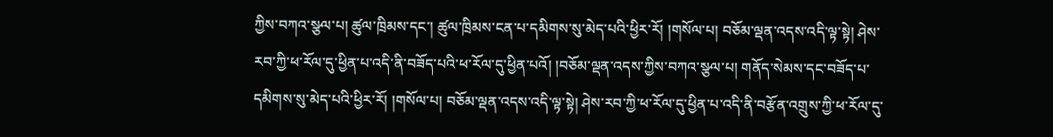ཀྱིས་བཀའ་སྩལ་པ། ཚུལ་ཁྲིམས་དང་། ཚུལ་ཁྲིམས་ངན་པ་དམིགས་སུ་མེད་པའི་ཕྱིར་རོ། །གསོལ་པ། བཅོམ་ལྡན་འདས་འདི་ལྟ་སྟེ། ཤེས་རབ་ཀྱི་ཕ་རོལ་དུ་ཕྱིན་པ་འདི་ནི་བཟོད་པའི་ཕ་རོལ་དུ་ཕྱིན་པའོ། །བཅོམ་ལྡན་འདས་ཀྱིས་བཀའ་སྩལ་པ། གནོད་སེམས་དང་བཟོད་པ་དམིགས་སུ་མེད་པའི་ཕྱིར་རོ། །གསོལ་པ། བཅོམ་ལྡན་འདས་འདི་ལྟ་སྟེ། ཤེས་རབ་ཀྱི་ཕ་རོལ་དུ་ཕྱིན་པ་འདི་ནི་བརྩོན་འགྲུས་ཀྱི་ཕ་རོལ་དུ་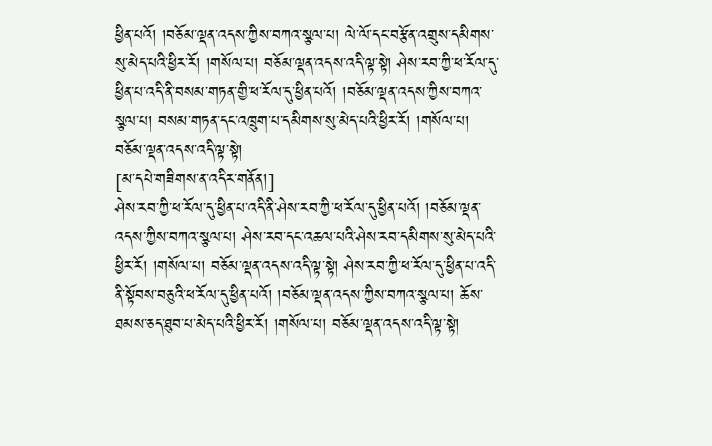ཕྱིན་པའོ། །བཅོམ་ལྡན་འདས་ཀྱིས་བཀའ་སྩལ་པ། ལེ་ལོ་དང་བརྩོན་འགྲུས་དམིགས་སུ་མེད་པའི་ཕྱིར་རོ། །གསོལ་པ། བཅོམ་ལྡན་འདས་འདི་ལྟ་སྟེ། ཤེས་རབ་ཀྱི་ཕ་རོལ་དུ་ཕྱིན་པ་འདི་ནི་བསམ་གཏན་གྱི་ཕ་རོལ་དུ་ཕྱིན་པའོ། །བཅོམ་ལྡན་འདས་ཀྱིས་བཀའ་སྩལ་པ། བསམ་གཏན་དང་འཁྲུག་པ་དམིགས་སུ་མེད་པའི་ཕྱིར་རོ། །གསོལ་པ། བཅོམ་ལྡན་འདས་འདི་ལྟ་སྟེ།
[མ་དཔེ་གཟིགས་ན་འདིར་གནོན།]
ཤེས་རབ་ཀྱི་ཕ་རོལ་དུ་ཕྱིན་པ་འདི་ནི་ཤེས་རབ་ཀྱི་ཕ་རོལ་དུ་ཕྱིན་པའོ། །བཅོམ་ལྡན་འདས་ཀྱིས་བཀའ་སྩལ་པ། ཤེས་རབ་དང་འཆལ་པའི་ཤེས་རབ་དམིགས་སུ་མེད་པའི་ཕྱིར་རོ། །གསོལ་པ། བཅོམ་ལྡན་འདས་འདི་ལྟ་སྟེ། ཤེས་རབ་ཀྱི་ཕ་རོལ་དུ་ཕྱིན་པ་འདི་ནི་སྟོབས་བཅུའི་ཕ་རོལ་དུ་ཕྱིན་པའོ། །བཅོམ་ལྡན་འདས་ཀྱིས་བཀའ་སྩལ་པ། ཆོས་ཐམས་ཅད་ཐུབ་པ་མེད་པའི་ཕྱིར་རོ། །གསོལ་པ། བཅོམ་ལྡན་འདས་འདི་ལྟ་སྟེ།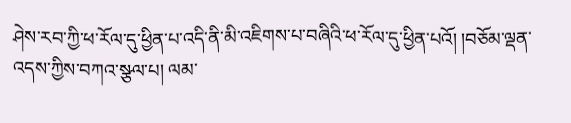ཤེས་རབ་ཀྱི་ཕ་རོལ་དུ་ཕྱིན་པ་འདི་ནི་མི་འཇིགས་པ་བཞིའི་ཕ་རོལ་དུ་ཕྱིན་པའོ། །བཅོམ་ལྡན་འདས་ཀྱིས་བཀའ་སྩལ་པ། ལམ་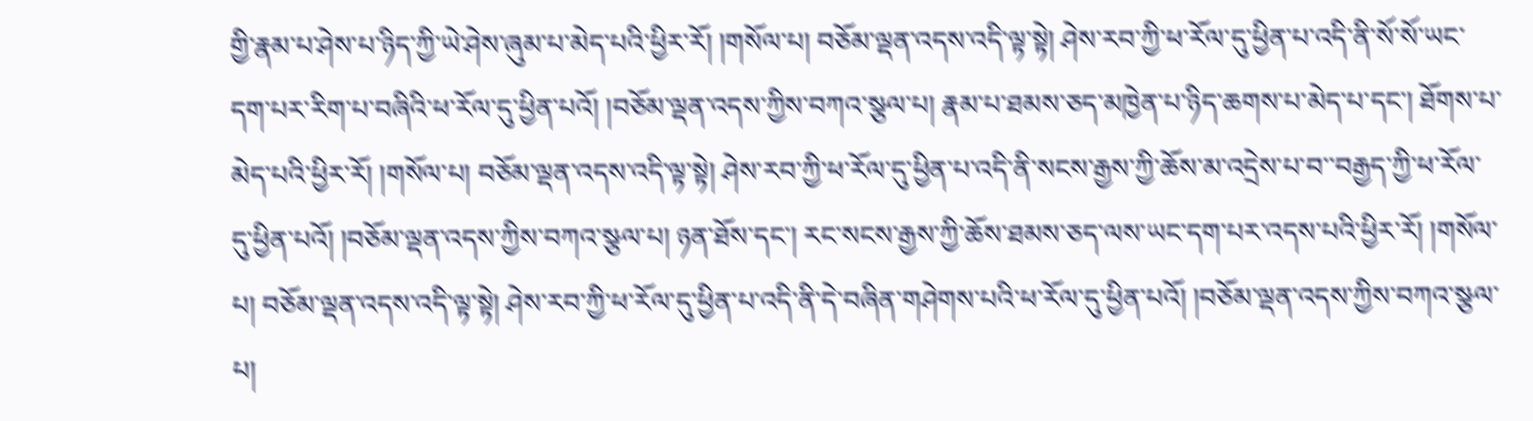གྱི་རྣམ་པ་ཤེས་པ་ཉིད་ཀྱི་ཡེ་ཤེས་ཞུམ་པ་མེད་པའི་ཕྱིར་རོ། །གསོལ་པ། བཅོམ་ལྡན་འདས་འདི་ལྟ་སྟེ། ཤེས་རབ་ཀྱི་ཕ་རོལ་དུ་ཕྱིན་པ་འདི་ནི་སོ་སོ་ཡང་དག་པར་རིག་པ་བཞིའི་ཕ་རོལ་དུ་ཕྱིན་པའོ། །བཅོམ་ལྡན་འདས་ཀྱིས་བཀའ་སྩལ་པ། རྣམ་པ་ཐམས་ཅད་མཁྱེན་པ་ཉིད་ཆགས་པ་མེད་པ་དང་། ཐོགས་པ་མེད་པའི་ཕྱིར་རོ། །གསོལ་པ། བཅོམ་ལྡན་འདས་འདི་ལྟ་སྟེ། ཤེས་རབ་ཀྱི་ཕ་རོལ་དུ་ཕྱིན་པ་འདི་ནི་སངས་རྒྱས་ཀྱི་ཆོས་མ་འདྲེས་པ་བ་་བརྒྱད་ཀྱི་ཕ་རོལ་དུ་ཕྱིན་པའོ། །བཅོམ་ལྡན་འདས་ཀྱིས་བཀའ་སྩལ་པ། ཉན་ཐོས་དང་། རང་སངས་རྒྱས་ཀྱི་ཆོས་ཐམས་ཅད་ལས་ཡང་དག་པར་འདས་པའི་ཕྱིར་རོ། །གསོལ་པ། བཅོམ་ལྡན་འདས་འདི་ལྟ་སྟེ། ཤེས་རབ་ཀྱི་ཕ་རོལ་དུ་ཕྱིན་པ་འདི་ནི་དེ་བཞིན་གཤེགས་པའི་ཕ་རོལ་དུ་ཕྱིན་པའོ། །བཅོམ་ལྡན་འདས་ཀྱིས་བཀའ་སྩལ་པ།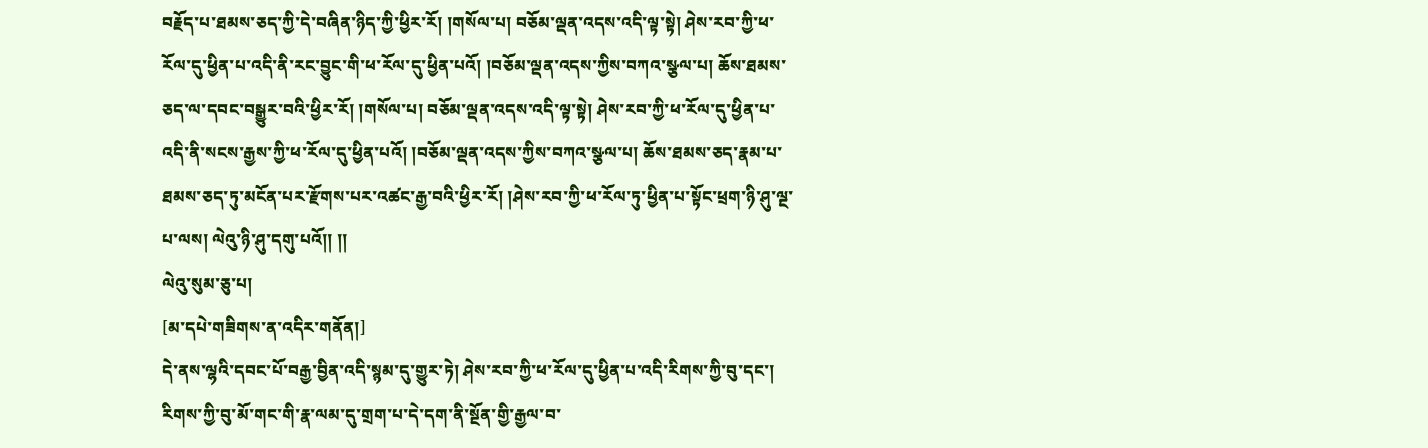བརྗོད་པ་ཐམས་ཅད་ཀྱི་དེ་བཞིན་ཉིད་ཀྱི་ཕྱིར་རོ། །གསོལ་པ། བཅོམ་ལྡན་འདས་འདི་ལྟ་སྟེ། ཤེས་རབ་ཀྱི་ཕ་རོལ་དུ་ཕྱིན་པ་འདི་ནི་རང་བྱུང་གི་ཕ་རོལ་དུ་ཕྱིན་པའོ། །བཅོམ་ལྡན་འདས་ཀྱིས་བཀའ་སྩལ་པ། ཆོས་ཐམས་ཅད་ལ་དབང་བསྒྱུར་བའི་ཕྱིར་རོ། །གསོལ་པ། བཅོམ་ལྡན་འདས་འདི་ལྟ་སྟེ། ཤེས་རབ་ཀྱི་ཕ་རོལ་དུ་ཕྱིན་པ་འདི་ནི་སངས་རྒྱས་ཀྱི་ཕ་རོལ་དུ་ཕྱིན་པའོ། །བཅོམ་ལྡན་འདས་ཀྱིས་བཀའ་སྩལ་པ། ཆོས་ཐམས་ཅད་རྣམ་པ་ཐམས་ཅད་ཏུ་མངོན་པར་རྫོགས་པར་འཚང་རྒྱ་བའི་ཕྱིར་རོ། །ཤེས་རབ་ཀྱི་ཕ་རོལ་ཏུ་ཕྱིན་པ་སྟོང་ཕྲག་ཉི་ཤུ་ལྔ་པ་ལས། ལེའུ་ཉི་ཤུ་དགུ་པའོ།། །།
ལེའུ་སུམ་ཅུ་པ།
[མ་དཔེ་གཟིགས་ན་འདིར་གནོན།]
དེ་ནས་ལྷའི་དབང་པོ་བརྒྱ་བྱིན་འདི་སྙམ་དུ་གྱུར་ཏེ། ཤེས་རབ་ཀྱི་ཕ་རོལ་དུ་ཕྱིན་པ་འདི་རིགས་ཀྱི་བུ་དང་། རིགས་ཀྱི་བུ་མོ་གང་གི་རྣ་ལམ་དུ་གྲག་པ་དེ་དག་ནི་སྔོན་གྱི་རྒྱལ་བ་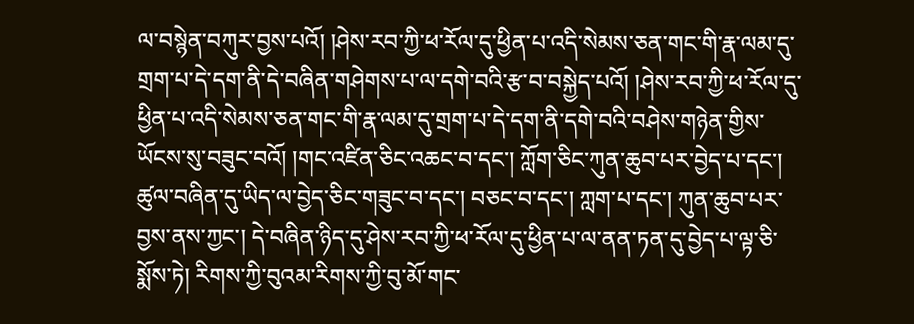ལ་བསྙེན་བཀུར་བྱས་པའོ། །ཤེས་རབ་ཀྱི་ཕ་རོལ་དུ་ཕྱིན་པ་འདི་སེམས་ཅན་གང་གི་རྣ་ལམ་དུ་གྲག་པ་དེ་དག་ནི་དེ་བཞིན་གཤེགས་པ་ལ་དགེ་བའི་རྩ་བ་བསྐྱེད་པའོ། །ཤེས་རབ་ཀྱི་ཕ་རོལ་དུ་ཕྱིན་པ་འདི་སེམས་ཅན་གང་གི་རྣ་ལམ་དུ་གྲག་པ་དེ་དག་ནི་དགེ་བའི་བཤེས་གཉེན་གྱིས་ཡོངས་སུ་བཟུང་བའོ། །གང་འཛིན་ཅིང་འཆང་བ་དང་། ཀློག་ཅིང་ཀུན་ཆུབ་པར་བྱེད་པ་དང་། ཚུལ་བཞིན་དུ་ཡིད་ལ་བྱེད་ཅིང་གཟུང་བ་དང་། བཅང་བ་དང་། ཀླག་པ་དང་། ཀུན་ཆུབ་པར་བྱས་ནས་ཀྱང་། དེ་བཞིན་ཉིད་དུ་ཤེས་རབ་ཀྱི་ཕ་རོལ་དུ་ཕྱིན་པ་ལ་ནན་ཏན་དུ་བྱེད་པ་ལྟ་ཅི་སྨོས་ཏེ། རིགས་ཀྱི་བུའམ་རིགས་ཀྱི་བུ་མོ་གང་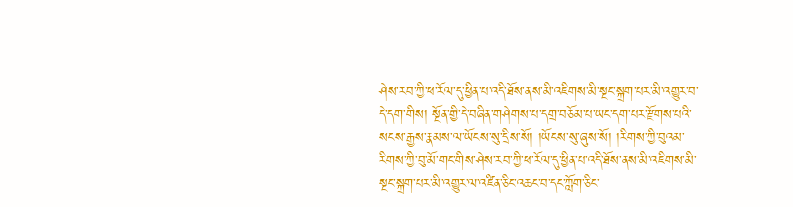ཤེས་རབ་ཀྱི་ཕ་རོལ་དུ་ཕྱིན་པ་འདི་ཐོས་ནས་མི་འཇིགས་མི་སྔང་སྐྲག་པར་མི་འགྱུར་བ་དེ་དག་གིས། སྔོན་གྱི་དེ་བཞིན་གཤེགས་པ་དགྲ་བཅོམ་པ་ཡང་དག་པར་རྫོགས་པའི་སངས་རྒྱས་རྣམས་ལ་ཡོངས་སུ་དྲིས་སོ། །ཡོངས་སུ་ཞུས་སོ། །རིགས་ཀྱི་བུའམ་རིགས་ཀྱི་བུ་མོ་གང་གིས་ཤེས་རབ་ཀྱི་ཕ་རོལ་དུ་ཕྱིན་པ་འདི་ཐོས་ནས་མི་འཇིགས་མི་སྔང་སྐྲག་པར་མི་འགྱུར་ལ་འཛིན་ཅིང་འཆང་བ་དང་ཀློག་ཅིང་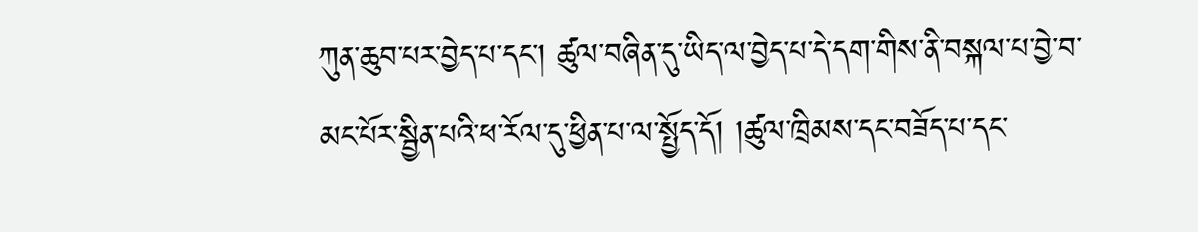ཀུན་ཆུབ་པར་བྱེད་པ་དང་། ཚུལ་བཞིན་དུ་ཡིད་ལ་བྱེད་པ་དེ་དག་གིས་ནི་བསྐལ་པ་བྱེ་བ་མང་པོར་སྦྱིན་པའི་ཕ་རོལ་དུ་ཕྱིན་པ་ལ་སྤྱོད་དོ། །ཚུལ་ཁྲིམས་དང་བཟོད་པ་དང་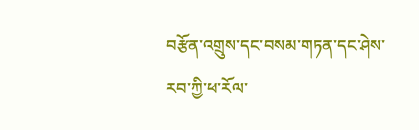བརྩོན་འགྲུས་དང་བསམ་གཏན་དང་ཤེས་རབ་ཀྱི་ཕ་རོལ་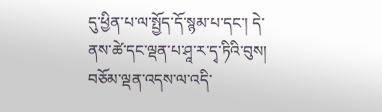དུ་ཕྱིན་པ་ལ་སྤྱོད་དོ་སྙམ་པ་དང་། དེ་ནས་ཚེ་དང་ལྡན་པ་ཤཱ་ར་དྭ་ཏིའི་བུས། བཅོམ་ལྡན་འདས་ལ་འདི་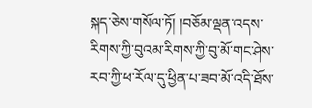སྐད་ཅེས་གསོལ་ཏོ། །བཅོམ་ལྡན་འདས་རིགས་ཀྱི་བུའམ་རིགས་ཀྱི་བུ་མོ་གང་ཤེས་རབ་ཀྱི་ཕ་རོལ་དུ་ཕྱིན་པ་ཟབ་མོ་འདི་ཐོས་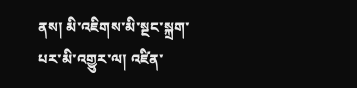ནས། མི་འཇིགས་མི་སྔང་སྐྲག་པར་མི་འགྱུར་ལ། འཛིན་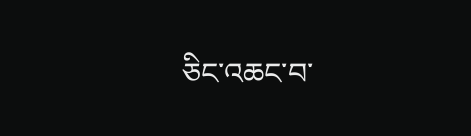ཅིང་འཆང་བ་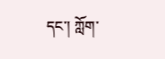དང་། ཀློག་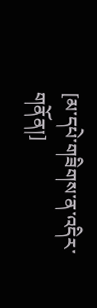[མ་དཔེ་གཟིགས་ན་འདིར་གནོན།]